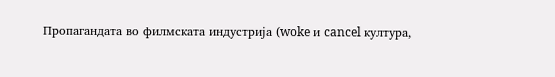Пропагандата во филмската индустрија (woke и cancel култура,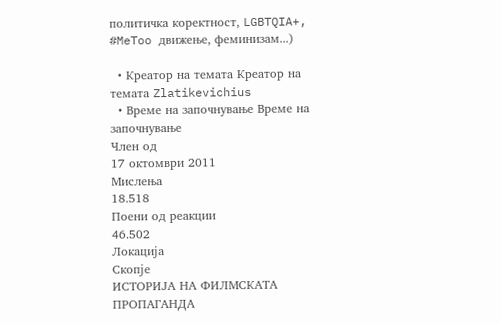политичка коректност, LGBTQIA+, #MeToo движење, феминизам...)

  • Креатор на темата Креатор на темата Zlatikevichius
  • Време на започнување Време на започнување
Член од
17 октомври 2011
Мислења
18.518
Поени од реакции
46.502
Локација
Скопје
ИСТОРИЈА НА ФИЛМСКАТА ПРОПАГАНДА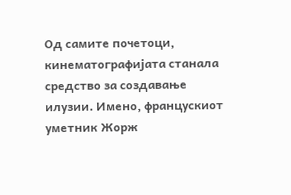Од самите почетоци, кинематографијата станала средство за создавање илузии. Имено, францускиот уметник Жорж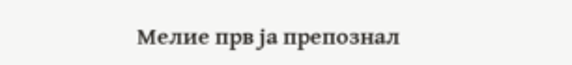Мелие прв ја препознал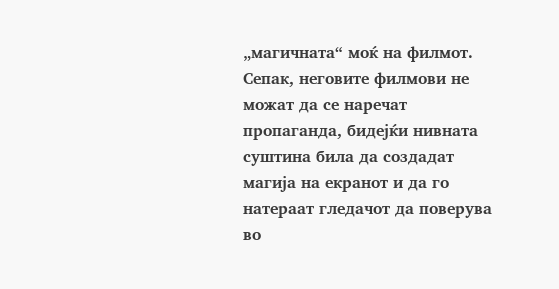„магичната“ моќ на филмот. Сепак, неговите филмови не можат да се наречат пропаганда, бидејќи нивната суштина била да создадат магија на екранот и да го натераат гледачот да поверува во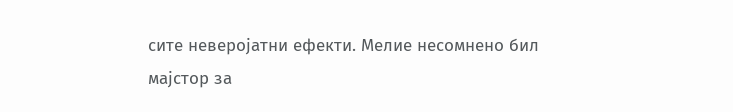сите неверојатни ефекти. Мелие несомнено бил мајстор за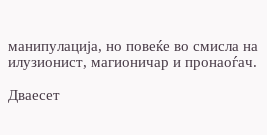манипулација, но повеќе во смисла на илузионист, магионичар и пронаоѓач.

Дваесет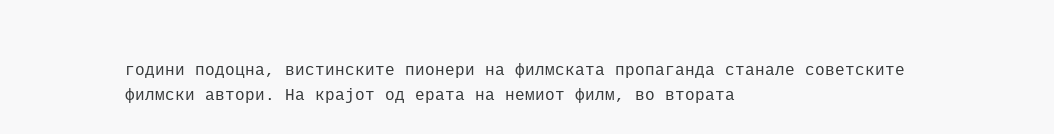години подоцна, вистинските пионери на филмската пропаганда станале советските филмски автори. На крајот од ерата на немиот филм, во втората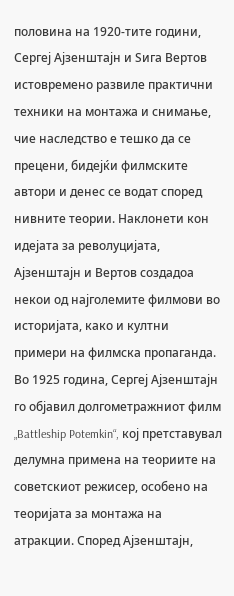половина на 1920-тите години, Сергеј Ајзенштајн и Ѕига Вертов истовремено развиле практични техники на монтажа и снимање, чие наследство е тешко да се прецени, бидејќи филмските автори и денес се водат според нивните теории. Наклонети кон идејата за револуцијата, Ајзенштајн и Вертов создадоа некои од најголемите филмови во историјата, како и култни примери на филмска пропаганда. Во 1925 година, Сергеј Ајзенштајн го објавил долгометражниот филм „Battleship Potemkin“, кој претставувал делумна примена на теориите на советскиот режисер, особено на теоријата за монтажа на атракции. Според Ајзенштајн,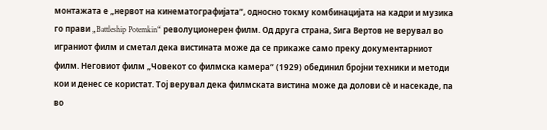монтажата е „нервот на кинематографијата“, односно токму комбинацијата на кадри и музика го прави „Battleship Potemkin“ револуционерен филм. Од друга страна, Ѕига Вертов не верувал во играниот филм и сметал дека вистината може да се прикаже само преку документарниот филм. Неговиот филм „Човекот со филмска камера“ (1929) обединил бројни техники и методи кои и денес се користат. Тој верувал дека филмската вистина може да долови сè и насекаде, па во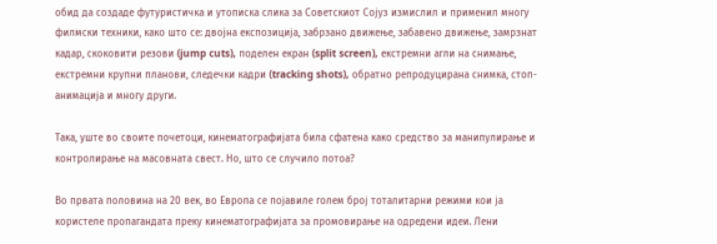обид да создаде футуристичка и утописка слика за Советскиот Сојуз измислил и применил многу филмски техники, како што се: двојна експозиција, забрзано движење, забавено движење, замрзнат кадар, скоковити резови (jump cuts), поделен екран (split screen), екстремни агли на снимање, екстремни крупни планови, следечки кадри (tracking shots), обратно репродуцирана снимка, стоп-анимација и многу други.

Така, уште во своите почетоци, кинематографијата била сфатена како средство за манипулирање и контролирање на масовната свест. Но, што се случило потоа?

Во првата половина на 20 век, во Европа се појавиле голем број тоталитарни режими кои ја користеле пропагандата преку кинематографијата за промовирање на одредени идеи. Лени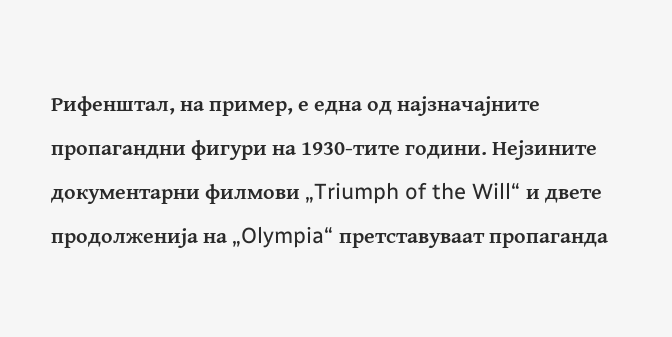Рифенштал, на пример, е една од најзначајните пропагандни фигури на 1930-тите години. Нејзините документарни филмови „Triumph of the Will“ и двете продолженија на „Olympia“ претставуваат пропаганда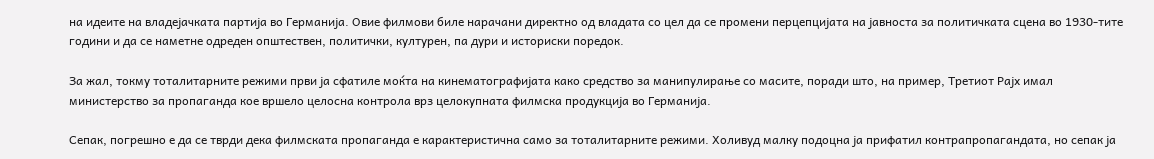на идеите на владејачката партија во Германија. Овие филмови биле нарачани директно од владата со цел да се промени перцепцијата на јавноста за политичката сцена во 1930-тите години и да се наметне одреден општествен, политички, културен, па дури и историски поредок.

За жал, токму тоталитарните режими први ја сфатиле моќта на кинематографијата како средство за манипулирање со масите, поради што, на пример, Третиот Рајх имал министерство за пропаганда кое вршело целосна контрола врз целокупната филмска продукција во Германија.

Сепак, погрешно е да се тврди дека филмската пропаганда е карактеристична само за тоталитарните режими. Холивуд малку подоцна ја прифатил контрапропагандата, но сепак ја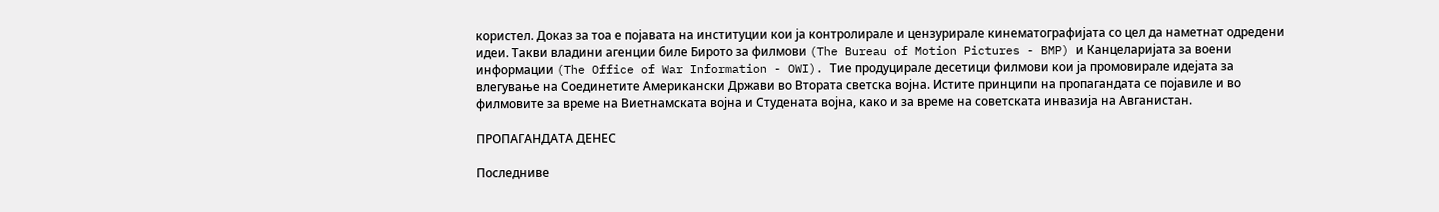користел. Доказ за тоа е појавата на институции кои ја контролирале и цензурирале кинематографијата со цел да наметнат одредени идеи. Такви владини агенции биле Бирото за филмови (The Bureau of Motion Pictures - BMP) и Канцеларијата за воени информации (The Office of War Information - OWI). Тие продуцирале десетици филмови кои ја промовирале идејата за влегување на Соединетите Американски Држави во Втората светска војна. Истите принципи на пропагандата се појавиле и во филмовите за време на Виетнамската војна и Студената војна, како и за време на советската инвазија на Авганистан.

ПРОПАГАНДАТА ДЕНЕС

Последниве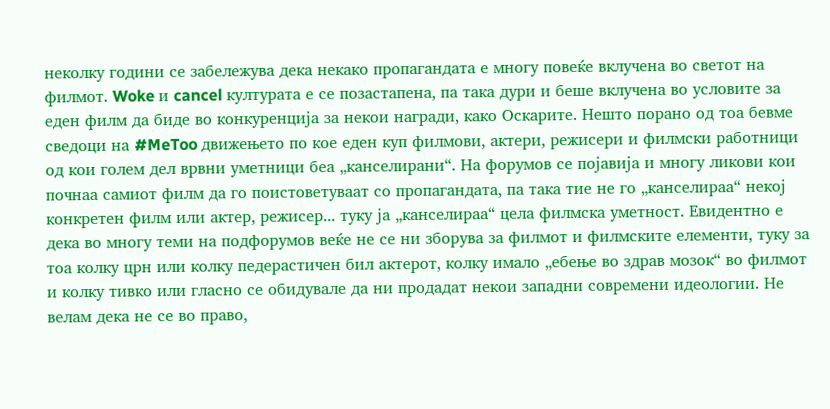неколку години се забележува дека некако пропагандата е многу повеќе вклучена во светот на филмот. Woke и cancel културата е се позастапена, па така дури и беше вклучена во условите за еден филм да биде во конкуренција за некои награди, како Оскарите. Нешто порано од тоа бевме сведоци на #MeToo движењето по кое еден куп филмови, актери, режисери и филмски работници од кои голем дел врвни уметници беа „канселирани“. На форумов се појавија и многу ликови кои почнаа самиот филм да го поистоветуваат со пропагандата, па така тие не го „канселираа“ некој конкретен филм или актер, режисер... туку ја „канселираа“ цела филмска уметност. Евидентно е дека во многу теми на подфорумов веќе не се ни зборува за филмот и филмските елементи, туку за тоа колку црн или колку педерастичен бил актерот, колку имало „ебење во здрав мозок“ во филмот и колку тивко или гласно се обидувале да ни продадат некои западни современи идеологии. Не велам дека не се во право,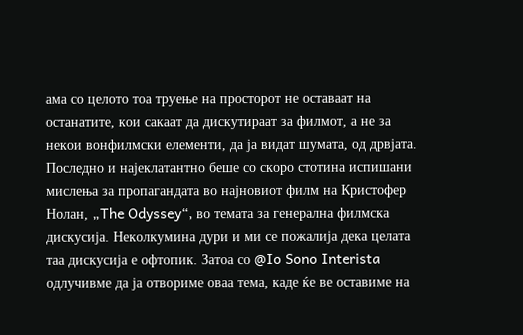ама со целото тоа труење на просторот не оставаат на останатите, кои сакаат да дискутираат за филмот, а не за некои вонфилмски елементи, да ја видат шумата, од дрвјата. Последно и најеклатантно беше со скоро стотина испишани мислења за пропагандата во најновиот филм на Кристофер Нолан, „The Odyssey“, во темата за генерална филмска дискусија. Неколкумина дури и ми се пожалија дека целата таа дискусија е офтопик. Затоа со @Io Sono Interista одлучивме да ја отвориме оваа тема, каде ќе ве оставиме на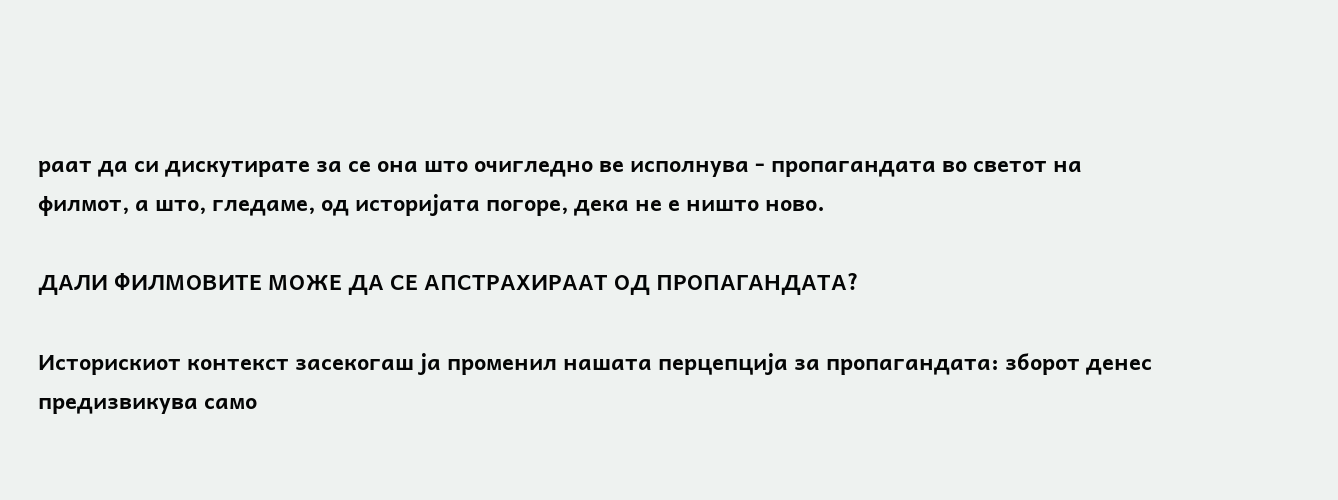раат да си дискутирате за се она што очигледно ве исполнува - пропагандата во светот на филмот, а што, гледаме, од историјата погоре, дека не е ништо ново.

ДАЛИ ФИЛМОВИТЕ МОЖЕ ДА СЕ АПСТРАХИРААТ ОД ПРОПАГАНДАТА?

Историскиот контекст засекогаш ја променил нашата перцепција за пропагандата: зборот денес предизвикува само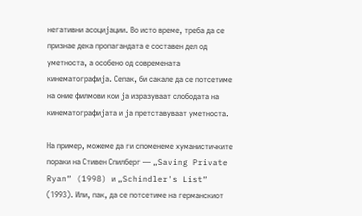негативни асоцијации. Во исто време, треба да се признае дека пропагандата е составен дел од уметноста, а особено од современата кинематографија. Сепак, би сакале да се потсетиме на оние филмови кои ја изразуваат слободата на кинематографијата и ја претставуваат уметноста.

На пример, можеме да ги споменеме хуманистичките пораки на Стивен Спилберг — „Saving Private Ryan“ (1998) и „Schindler's List“ (1993). Или, пак, да се потсетиме на германскиот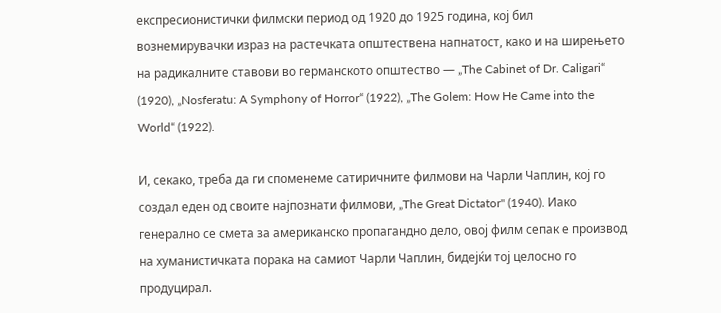експресионистички филмски период од 1920 до 1925 година, кој бил вознемирувачки израз на растечката општествена напнатост, како и на ширењето на радикалните ставови во германското општество — „The Cabinet of Dr. Caligari“ (1920), „Nosferatu: A Symphony of Horror“ (1922), „The Golem: How He Came into the World“ (1922).

И, секако, треба да ги споменеме сатиричните филмови на Чарли Чаплин, кој го создал еден од своите најпознати филмови, „The Great Dictator" (1940). Иако генерално се смета за американско пропагандно дело, овој филм сепак е производ на хуманистичката порака на самиот Чарли Чаплин, бидејќи тој целосно го продуцирал.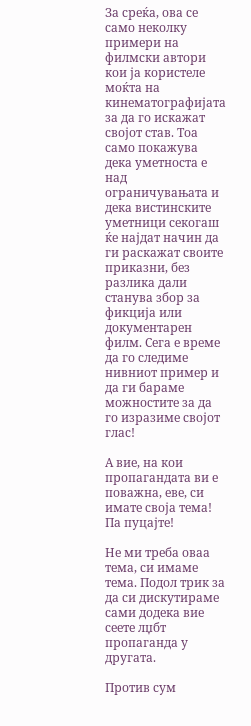За среќа, ова се само неколку примери на филмски автори кои ја користеле моќта на кинематографијата за да го искажат својот став. Тоа само покажува дека уметноста е над ограничувањата и дека вистинските уметници секогаш ќе најдат начин да ги раскажат своите приказни, без разлика дали станува збор за фикција или документарен филм. Сега е време да го следиме нивниот пример и да ги бараме можностите за да го изразиме својот глас!

А вие, на кои пропагандата ви е поважна, еве, си имате своја тема! Па пуцајте!

Не ми треба оваа тема, си имаме тема. Подол трик за да си дискутираме сами додека вие сеете лџбт пропаганда у другата.

Против сум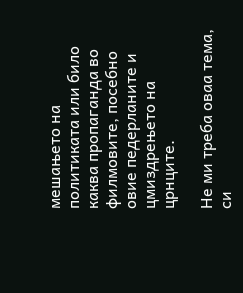мешањето на политиката или било каква пропаганда во филмовите, посебно овие педерланите и цмиздрењето на црнците.

Не ми треба оваа тема, си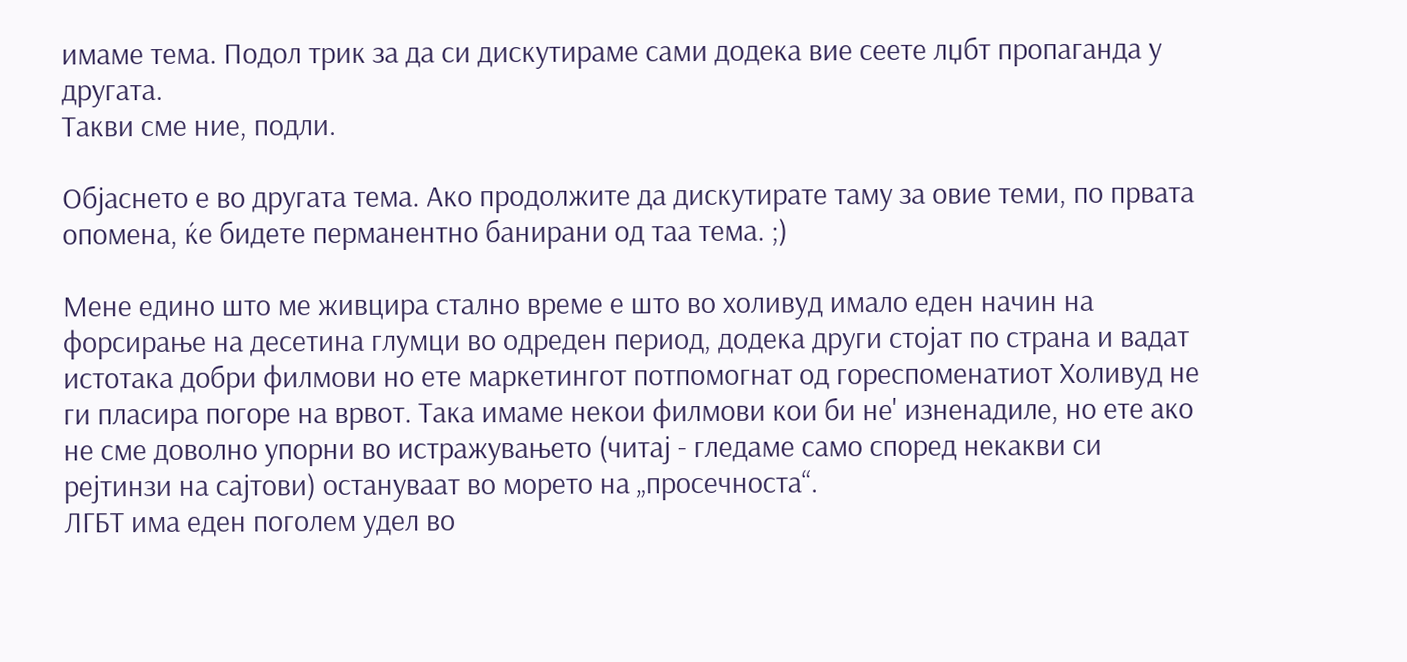имаме тема. Подол трик за да си дискутираме сами додека вие сеете лџбт пропаганда у другата.
Такви сме ние, подли.

Објаснето е во другата тема. Ако продолжите да дискутирате таму за овие теми, по првата опомена, ќе бидете перманентно банирани од таа тема. ;)

Мене едино што ме живцира стално време е што во холивуд имало еден начин на форсирање на десетина глумци во одреден период, додека други стојат по страна и вадат истотака добри филмови но ете маркетингот потпомогнат од гореспоменатиот Холивуд не ги пласира погоре на врвот. Така имаме некои филмови кои би не' изненадиле, но ете ако не сме доволно упорни во истражувањето (читај - гледаме само според некакви си рејтинзи на сајтови) остануваат во морето на „просечноста“.
ЛГБТ има еден поголем удел во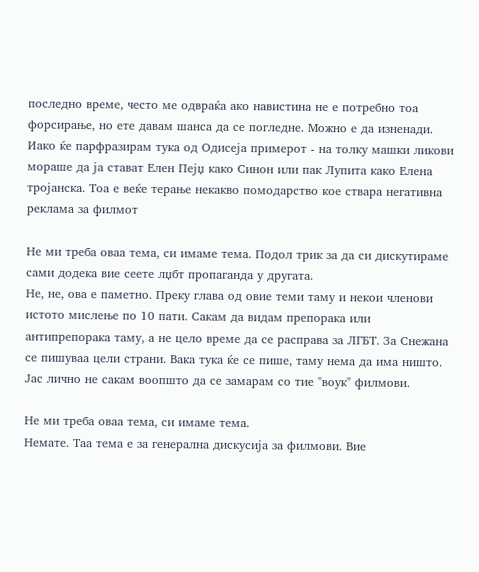последно време, често ме одвраќа ако навистина не е потребно тоа форсирање, но ете давам шанса да се погледне. Можно е да изненади. Иако ќе парфразирам тука од Одисеја примерот - на толку машки ликови мораше да ја стават Елен Пејџ како Синон или пак Лупита како Елена тројанска. Тоа е веќе терање некакво помодарство кое ствара негативна реклама за филмот

Не ми треба оваа тема, си имаме тема. Подол трик за да си дискутираме сами додека вие сеете лџбт пропаганда у другата.
Не, не, ова е паметно. Преку глава од овие теми таму и некои членови истото мислење по 10 пати. Сакам да видам препорака или антипрепорака таму, а не цело време да се расправа за ЛГБТ. За Снежана се пишуваа цели страни. Вака тука ќе се пише, таму нема да има ништо. Јас лично не сакам воопшто да се замарам со тие "воук" филмови.

Не ми треба оваа тема, си имаме тема.
Немате. Таа тема е за генерална дискусија за филмови. Вие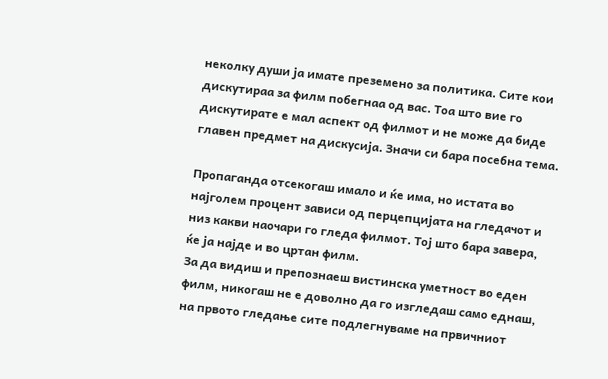неколку души ја имате преземено за политика. Сите кои дискутираа за филм побегнаа од вас. Тоа што вие го дискутирате е мал аспект од филмот и не може да биде главен предмет на дискусија. Значи си бара посебна тема.

Пропаганда отсекогаш имало и ќе има, но истата во најголем процент зависи од перцепцијата на гледачот и низ какви наочари го гледа филмот. Тој што бара завера, ќе ја најде и во цртан филм.
За да видиш и препознаеш вистинска уметност во еден филм, никогаш не е доволно да го изгледаш само еднаш, на првото гледање сите подлегнуваме на првичниот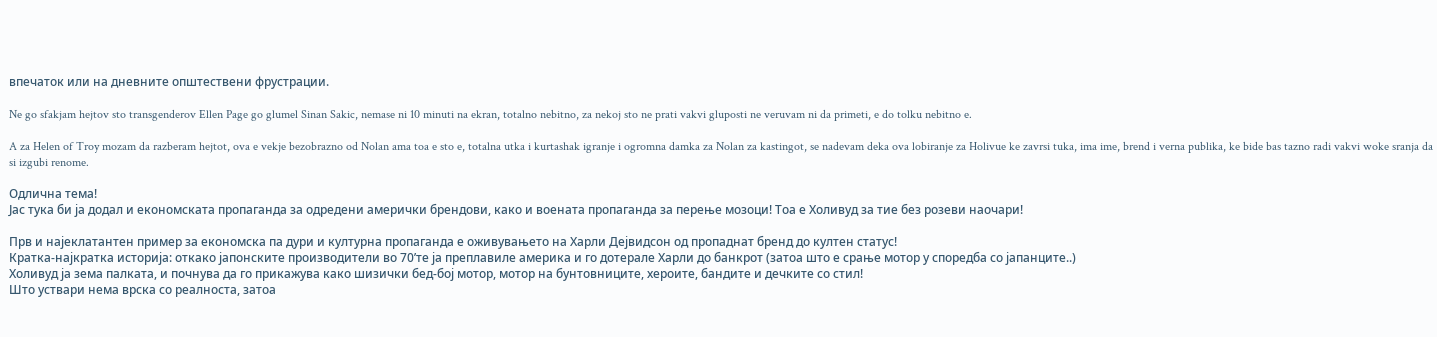впечаток или на дневните општествени фрустрации.

Ne go sfakjam hejtov sto transgenderov Ellen Page go glumel Sinan Sakic, nemase ni 10 minuti na ekran, totalno nebitno, za nekoj sto ne prati vakvi gluposti ne veruvam ni da primeti, e do tolku nebitno e.

A za Helen of Troy mozam da razberam hejtot, ova e vekje bezobrazno od Nolan ama toa e sto e, totalna utka i kurtashak igranje i ogromna damka za Nolan za kastingot, se nadevam deka ova lobiranje za Holivue ke zavrsi tuka, ima ime, brend i verna publika, ke bide bas tazno radi vakvi woke sranja da si izgubi renome.

Одлична тема!
Јас тука би ја додал и економската пропаганда за одредени амерички брендови, како и воената пропаганда за перење мозоци! Тоа е Холивуд за тие без розеви наочари!

Прв и најеклатантен пример за економска па дури и културна пропаганда е оживувањето на Харли Дејвидсон од пропаднат бренд до култен статус!
Кратка-најкратка историја: откако јапонските производители во 70ʼте ја преплавиле америка и го дотерале Харли до банкрот (затоа што е срање мотор у споредба со јапанците..)
Холивуд ја зема палката, и почнува да го прикажува како шизички бед-бој мотор, мотор на бунтовниците, хероите, бандите и дечките со стил!
Што уствари нема врска со реалноста, затоа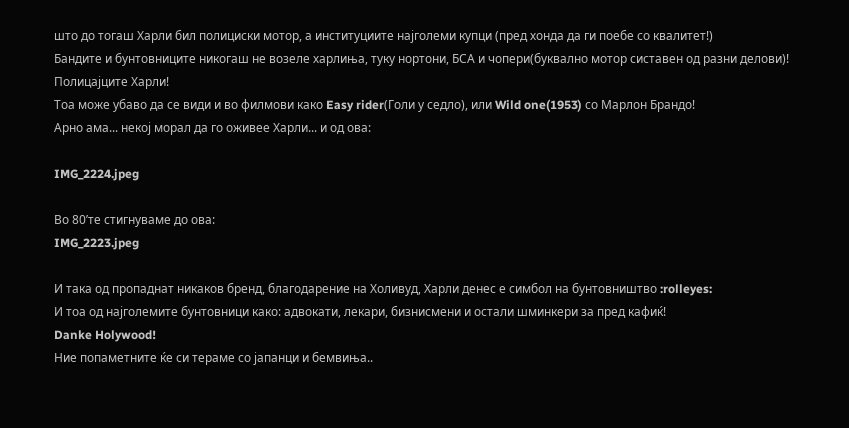што до тогаш Харли бил полициски мотор, а институциите најголеми купци (пред хонда да ги поебе со квалитет!)
Бандите и бунтовниците никогаш не возеле харлиња, туку нортони, БСА и чопери(буквално мотор систавен од разни делови)! Полицајците Харли!
Тоа може убаво да се види и во филмови како Easy rider(Голи у седло), или Wild one(1953) со Марлон Брандо!
Арно ама... некој морал да го оживее Харли... и од ова:

IMG_2224.jpeg

Во 80ʼте стигнуваме до ова:
IMG_2223.jpeg

И така од пропаднат никаков бренд, благодарение на Холивуд, Харли денес е симбол на бунтовништво :rolleyes:
И тоа од најголемите бунтовници како: адвокати, лекари, бизнисмени и остали шминкери за пред кафиќ!
Danke Holywood!
Ние попаметните ќе си тераме со јапанци и бемвиња..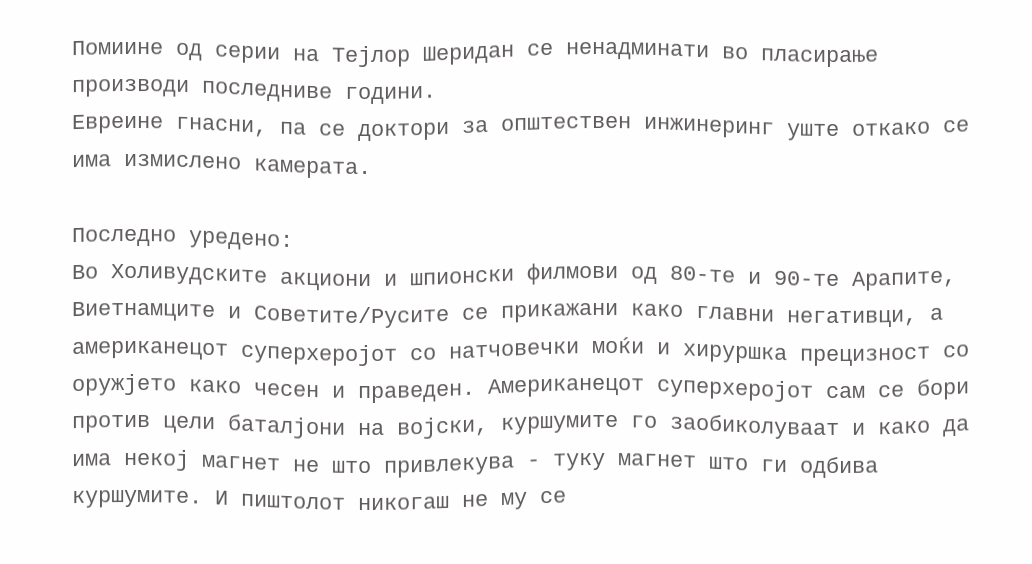Помиине од серии на Тејлор Шеридан се ненадминати во пласирање производи последниве години.
Евреине гнасни, па се доктори за општествен инжинеринг уште откако се има измислено камерата.

Последно уредено:
Во Холивудските акциони и шпионски филмови од 80-те и 90-те Арапите, Виетнамците и Советите/Русите се прикажани како главни негативци, а американецот суперхеројот со натчовечки моќи и хируршка прецизност со оружјето како чесен и праведен. Американецот суперхеројот сам се бори против цели баталјони на војски, куршумите го заобиколуваат и како да има некој магнет не што привлекува - туку магнет што ги одбива куршумите. И пиштолот никогаш не му се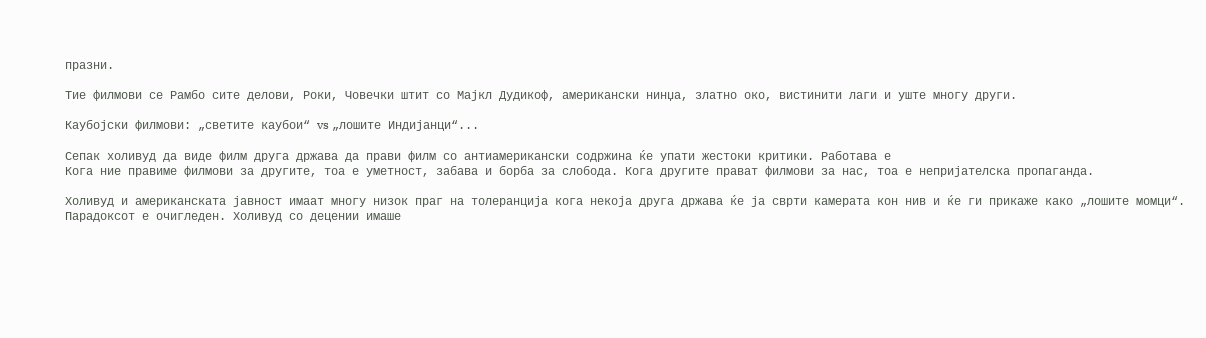празни.

Тие филмови се Рамбо сите делови, Роки, Човечки штит со Мајкл Дудикоф, американски нинџа, златно око, вистинити лаги и уште многу други.

Каубојски филмови: „светите каубои“ vs „лошите Индијанци“...

Сепак холивуд да виде филм друга држава да прави филм со антиамерикански содржина ќе упати жестоки критики. Работава е
Кога ние правиме филмови за другите, тоа е уметност, забава и борба за слобода. Кога другите прават филмови за нас, тоа е непријателска пропаганда.

Холивуд и американската јавност имаат многу низок праг на толеранција кога некоја друга држава ќе ја сврти камерата кон нив и ќе ги прикаже како „лошите момци“.
Парадоксот е очигледен. Холивуд со децении имаше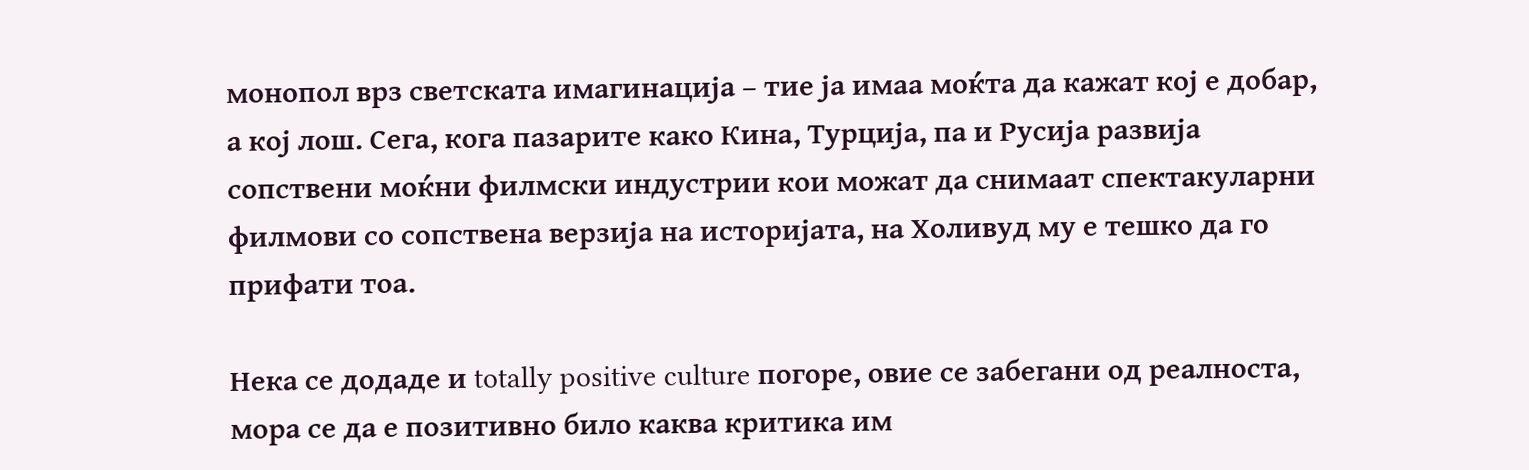монопол врз светската имагинација – тие ја имаа моќта да кажат кој е добар, а кој лош. Сега, кога пазарите како Кина, Турција, па и Русија развија сопствени моќни филмски индустрии кои можат да снимаат спектакуларни филмови со сопствена верзија на историјата, на Холивуд му е тешко да го прифати тоа.

Нека се додаде и totally positive culture погоре, овие се забегани од реалноста, мора се да е позитивно било каква критика им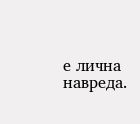е лична навреда.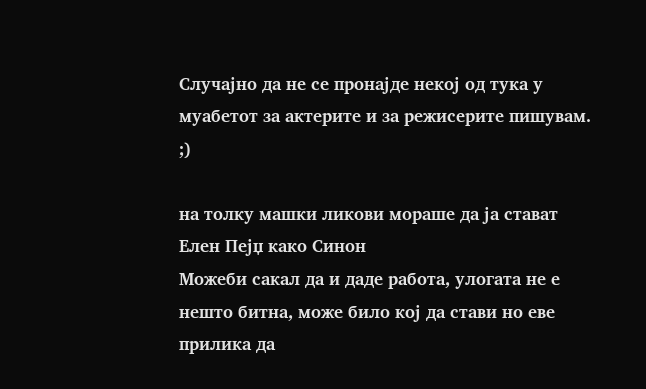Случајно да не се пронајде некој од тука у муабетот за актерите и за режисерите пишувам. ;)

на толку машки ликови мораше да ја стават Елен Пејџ како Синон
Можеби сакал да и даде работа, улогата не е нешто битна, може било кој да стави но еве прилика да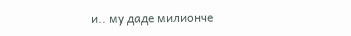и.. му даде милионче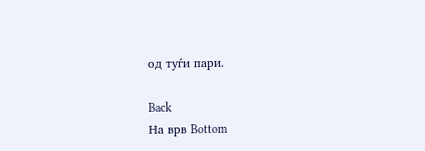од туѓи пари.

Back
На врв Bottom